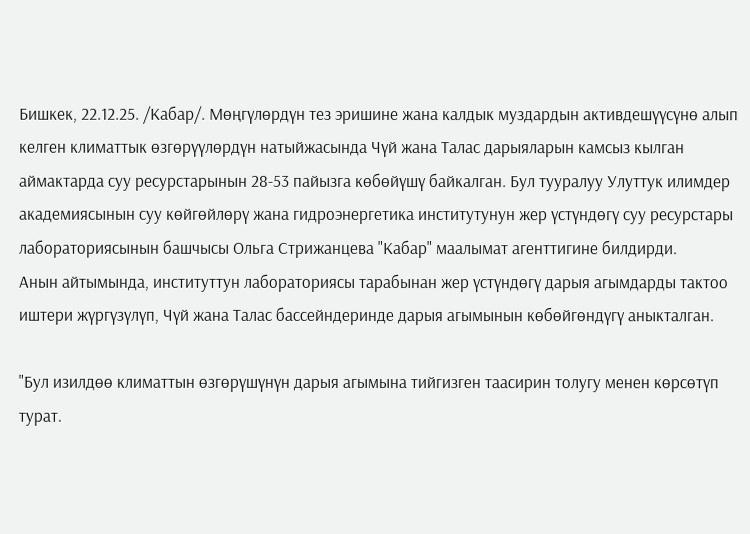Бишкек, 22.12.25. /Кабар/. Мөңгүлөрдүн тез эришине жана калдык муздардын активдешүүсүнө алып келген климаттык өзгөрүүлөрдүн натыйжасында Чүй жана Талас дарыяларын камсыз кылган аймактарда суу ресурстарынын 28-53 пайызга көбөйүшү байкалган. Бул тууралуу Улуттук илимдер академиясынын суу көйгөйлөрү жана гидроэнергетика институтунун жер үстүндөгү суу ресурстары лабораториясынын башчысы Ольга Стрижанцева "Кабар" маалымат агенттигине билдирди.
Анын айтымында, институттун лабораториясы тарабынан жер үстүндөгү дарыя агымдарды тактоо иштери жүргүзүлүп, Чүй жана Талас бассейндеринде дарыя агымынын көбөйгөндүгү аныкталган.

"Бул изилдөө климаттын өзгөрүшүнүн дарыя агымына тийгизген таасирин толугу менен көрсөтүп турат.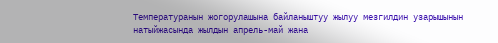Температуранын жогорулашына байланыштуу жылуу мезгилдин узарышынын натыйжасында жылдын апрель-май жана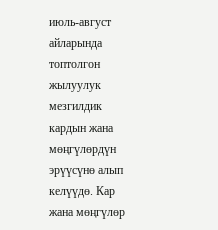июль-август айларында топтолгон жылуулук мезгилдик кардын жана мөңгүлөрдүн эрүүсүнө алып келүүдө. Кар жана мөңгүлөр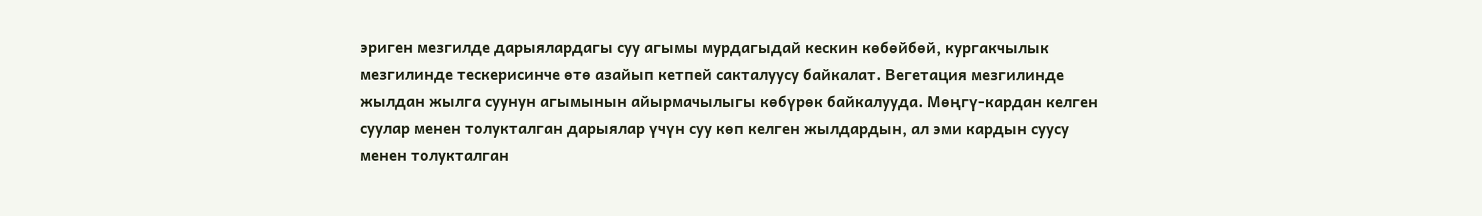эриген мезгилде дарыялардагы суу агымы мурдагыдай кескин көбөйбөй, кургакчылык мезгилинде тескерисинче өтө азайып кетпей сакталуусу байкалат. Вегетация мезгилинде жылдан жылга суунун агымынын айырмачылыгы көбүрөк байкалууда. Мөңгү-кардан келген суулар менен толукталган дарыялар үчүн суу көп келген жылдардын, ал эми кардын суусу менен толукталган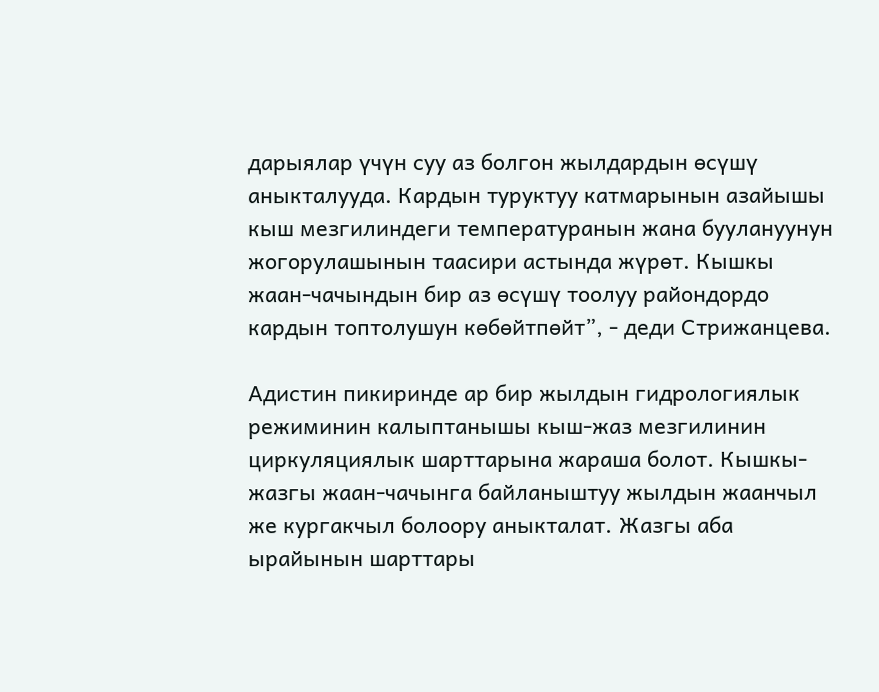дарыялар үчүн суу аз болгон жылдардын өсүшү аныкталууда. Кардын туруктуу катмарынын азайышы кыш мезгилиндеги температуранын жана буулануунун жогорулашынын таасири астында жүрөт. Кышкы жаан-чачындын бир аз өсүшү тоолуу райондордо кардын топтолушун көбөйтпөйт”, - деди Стрижанцева.

Адистин пикиринде ар бир жылдын гидрологиялык режиминин калыптанышы кыш-жаз мезгилинин циркуляциялык шарттарына жараша болот. Кышкы-жазгы жаан-чачынга байланыштуу жылдын жаанчыл же кургакчыл болоору аныкталат. Жазгы аба ырайынын шарттары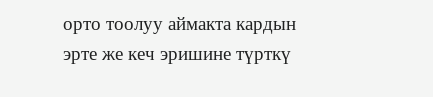орто тоолуу аймакта кардын эрте же кеч эришине түрткү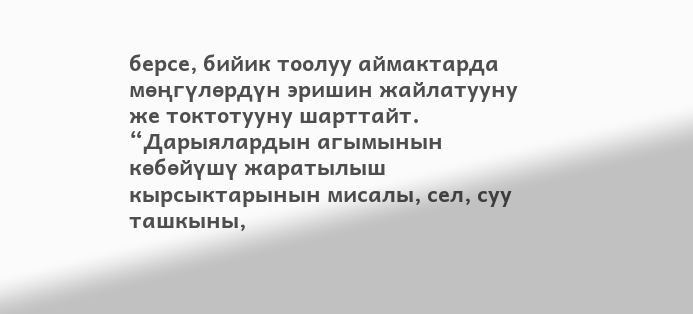берсе, бийик тоолуу аймактарда мөңгүлөрдүн эришин жайлатууну же токтотууну шарттайт.
“Дарыялардын агымынын көбөйүшү жаратылыш кырсыктарынын мисалы, сел, суу ташкыны,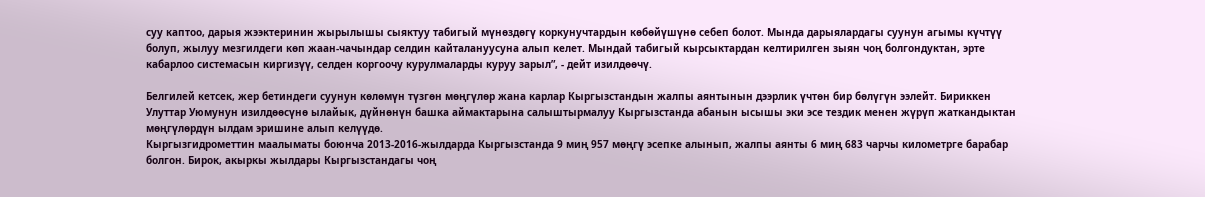суу каптоо, дарыя жээктеринин жырылышы сыяктуу табигый мүнөздөгү коркунучтардын көбөйүшүнө себеп болот. Мында дарыялардагы суунун агымы күчтүү болуп, жылуу мезгилдеги көп жаан-чачындар селдин кайталануусуна алып келет. Мындай табигый кырсыктардан келтирилген зыян чоң болгондуктан, эрте кабарлоо системасын киргизүү, селден коргоочу курулмаларды куруу зарыл”, - дейт изилдөөчү.

Белгилей кетсек, жер бетиндеги суунун көлөмүн түзгөн мөңгүлөр жана карлар Кыргызстандын жалпы аянтынын дээрлик үчтөн бир бөлүгүн ээлейт. Бириккен Улуттар Уюмунун изилдөөсүнө ылайык, дүйнөнүн башка аймактарына салыштырмалуу Кыргызстанда абанын ысышы эки эсе тездик менен жүрүп жаткандыктан мөңгүлөрдүн ылдам эришине алып келүүдө.
Кыргызгидрометтин маалыматы боюнча 2013-2016-жылдарда Кыргызстанда 9 миң 957 мөңгү эсепке алынып, жалпы аянты 6 миң 683 чарчы километрге барабар болгон. Бирок, акыркы жылдары Кыргызстандагы чоң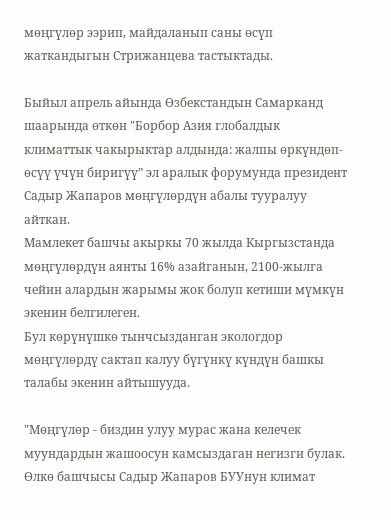мөңгүлөр ээрип, майдаланып саны өсүп жаткандыгын Стрижанцева тастыктады.

Быйыл апрель айында Өзбекстандын Самарканд шаарында өткөн "Борбор Азия глобалдык климаттык чакырыктар алдында: жалпы өркүндөп-өсүү үчүн биригүү” эл аралык форумунда президент Садыр Жапаров мөңгүлөрдүн абалы тууралуу айткан.
Мамлекет башчы акыркы 70 жылда Кыргызстанда мөңгүлөрдүн аянты 16% азайганын, 2100-жылга чейин алардын жарымы жок болуп кетиши мүмкүн экенин белгилеген.
Бул көрүнүшкө тынчсызданган экологдор мөңгүлөрдү сактап калуу бүгүнкү күндүн башкы талабы экенин айтышууда.

"Мөңгүлөр - биздин улуу мурас жана келечек муундардын жашоосун камсыздаган негизги булак. Өлкө башчысы Садыр Жапаров БУУнун климат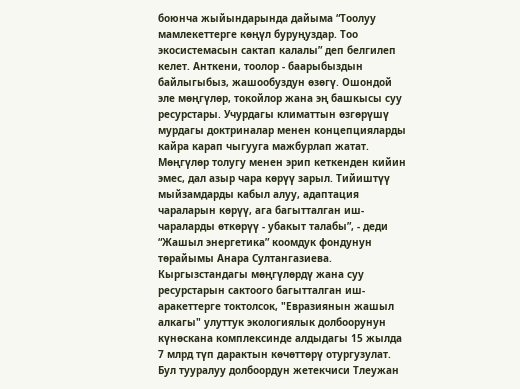боюнча жыйындарында дайыма “Тоолуу мамлекеттерге көңүл буруңуздар. Тоо экосистемасын сактап калалы” деп белгилеп келет. Анткени, тоолор - баарыбыздын байлыгыбыз, жашообуздун өзөгү. Ошондой эле мөңгүлөр, токойлор жана эң башкысы суу ресурстары. Учурдагы климаттын өзгөрүшү мурдагы доктриналар менен концепцияларды кайра карап чыгууга мажбурлап жатат. Мөңгүлөр толугу менен эрип кеткенден кийин эмес, дал азыр чара көрүү зарыл. Тийиштүү мыйзамдарды кабыл алуу, адаптация чараларын көрүү, ага багытталган иш-чараларды өткөрүү - убакыт талабы”, - деди “Жашыл энергетика” коомдук фондунун төрайымы Анара Султангазиева.
Кыргызстандагы мөңгүлөрдү жана суу ресурстарын сактоого багытталган иш-аракеттерге токтолсок, "Евразиянын жашыл алкагы" улуттук экологиялык долбоорунун күнөскана комплексинде алдыдагы 15 жылда 7 млрд түп дарактын көчөттөрү отургузулат. Бул тууралуу долбоордун жетекчиси Тлеужан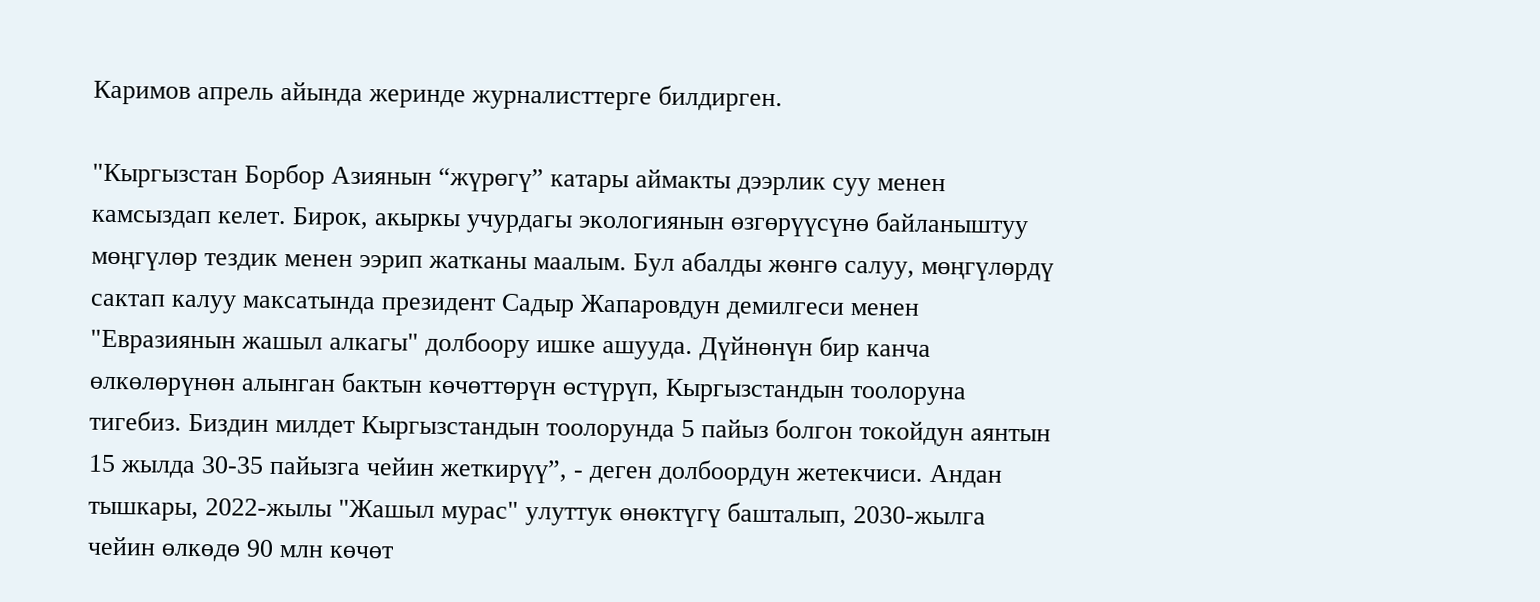Каримов апрель айында жеринде журналисттерге билдирген.

"Кыргызстан Борбор Азиянын “жүрөгү” катары аймакты дээрлик суу менен камсыздап келет. Бирок, акыркы учурдагы экологиянын өзгөрүүсүнө байланыштуу мөңгүлөр тездик менен ээрип жатканы маалым. Бул абалды жөнгө салуу, мөңгүлөрдү сактап калуу максатында президент Садыр Жапаровдун демилгеси менен "Евразиянын жашыл алкагы" долбоору ишке ашууда. Дүйнөнүн бир канча өлкөлөрүнөн алынган бактын көчөттөрүн өстүрүп, Кыргызстандын тоолоруна тигебиз. Биздин милдет Кыргызстандын тоолорунда 5 пайыз болгон токойдун аянтын 15 жылда 30-35 пайызга чейин жеткирүү”, - деген долбоордун жетекчиси. Андан тышкары, 2022-жылы "Жашыл мурас" улуттук өнөктүгү башталып, 2030-жылга чейин өлкөдө 90 млн көчөт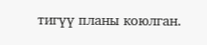тигүү планы коюлган.